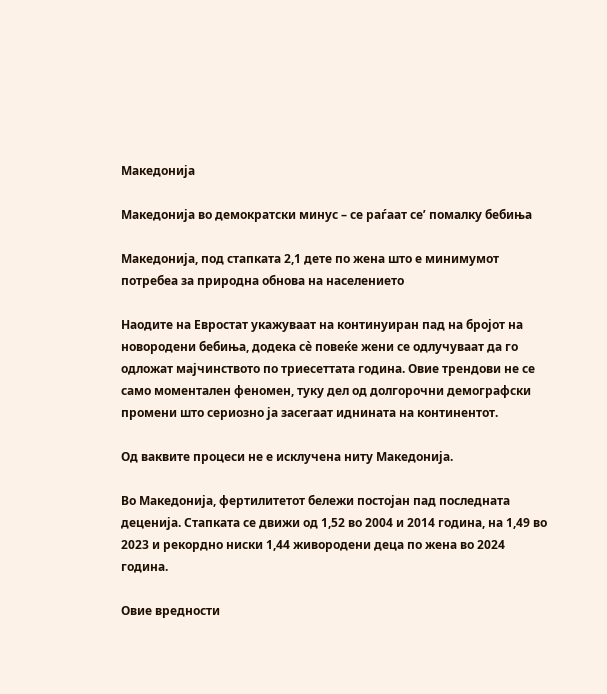Македонија

Македонија во демократски минус – се раѓаат се’ помалку бебиња

Македонија, под стапката 2,1 дете по жена што е минимумот потребеа за природна обнова на населението

Наодите на Евростат укажуваат на континуиран пад на бројот на новородени бебиња, додека сè повеќе жени се одлучуваат да го одложат мајчинството по триесеттата година. Овие трендови не се само моментален феномен, туку дел од долгорочни демографски промени што сериозно ја засегаат иднината на континентот.

Од ваквите процеси не е исклучена ниту Македонија.

Во Македонија, фертилитетот бележи постојан пад последната деценија. Стапката се движи од 1,52 во 2004 и 2014 година, на 1,49 во 2023 и рекордно ниски 1,44 живородени деца по жена во 2024 година.

Овие вредности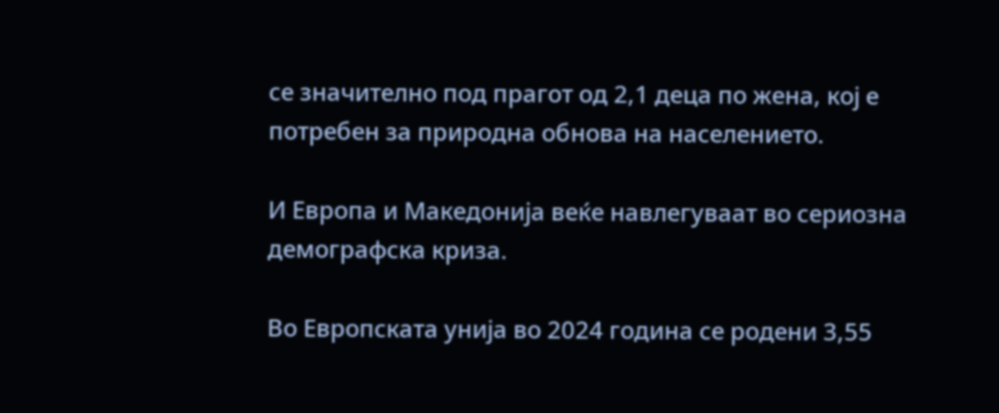се значително под прагот од 2,1 деца по жена, кој е потребен за природна обнова на населението.

И Европа и Македонија веќе навлегуваат во сериозна демографска криза.

Во Европската унија во 2024 година се родени 3,55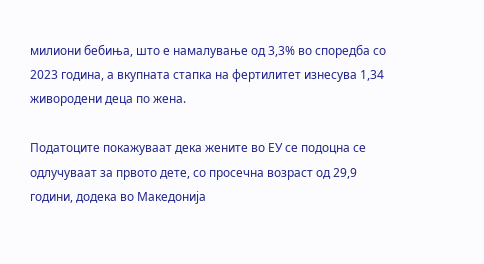милиони бебиња, што е намалување од 3,3% во споредба со 2023 година, а вкупната стапка на фертилитет изнесува 1,34 живородени деца по жена.

Податоците покажуваат дека жените во ЕУ се подоцна се одлучуваат за првото дете, со просечна возраст од 29,9 години, додека во Македонија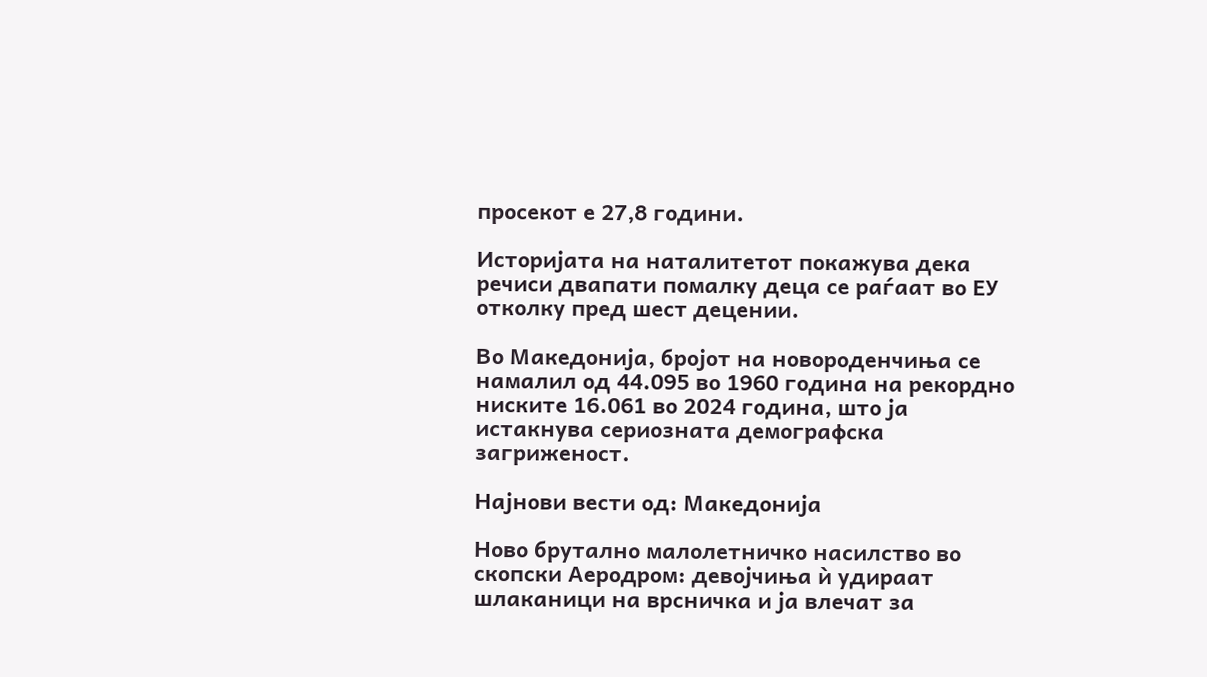просекот е 27,8 години.

Историјата на наталитетот покажува дека речиси двапати помалку деца се раѓаат во ЕУ отколку пред шест децении.

Во Македонија, бројот на новороденчиња се намалил од 44.095 во 1960 година на рекордно ниските 16.061 во 2024 година, што ја истакнува сериозната демографска загриженост.

Најнови вести од: Македонија

Ново брутално малолетничко насилство во скопски Аеродром: девојчиња ѝ удираат шлаканици на врсничка и ја влечат за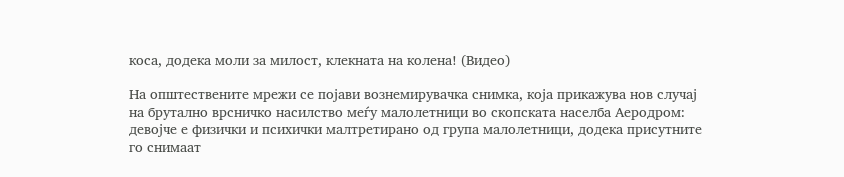коса, додека моли за милост, клекната на колена! (Видео)

На општествените мрежи се појави вознемирувачка снимка, која прикажува нов случај на брутално врсничко насилство меѓу малолетници во скопската населба Аеродром: девојче е физички и психички малтретирано од група малолетници, додека присутните го снимаат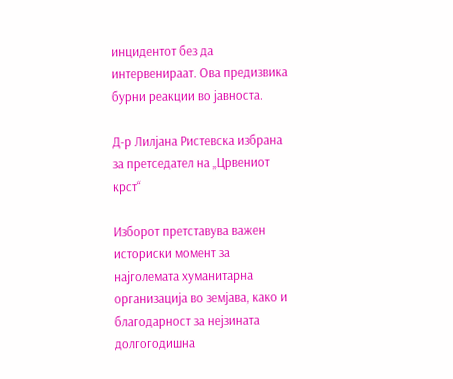инцидентот без да интервенираат. Ова предизвика бурни реакции во јавноста.

Д-р Лилјана Ристевска избрана за претседател на „Црвениот крст“

Изборот претставува важен историски момент за најголемата хуманитарна организација во земјава, како и благодарност за нејзината долгогодишна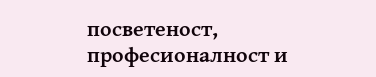посветеност, професионалност и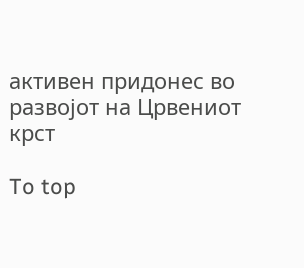активен придонес во развојот на Црвениот крст

To top